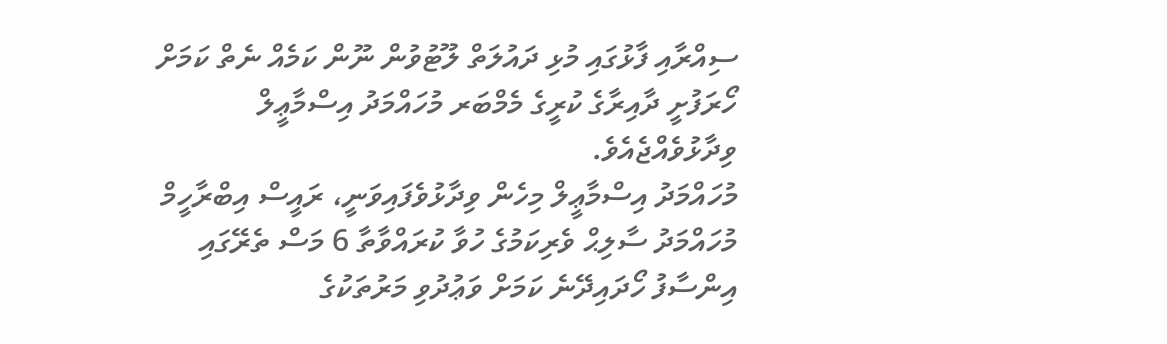ސިއްރާއި ފާޅުގައި މުޅި ދައުލަތް ލޫޓުވުން ނޫން ކަމެއް ނެތް ކަމަށް ހޯރަފުށީ ދާއިރާގެ ކުރީގެ މެމްބަރ މުހައްމަދު އިސްމާޢީލް ވިދާޅުވެއްޖެއެވެ.
މުހައްމަދު އިސްމާޢީލް މިހެން ވިދާޅުވެފައިވަނީ، ރައީސް އިބްރާހީމް މުހައްމަދު ސާލިޙް ވެރިކަމުގެ ހުވާ ކުރައްވާތާ 6 މަސް ތެރޭގައި އިންސާފު ހޯދައިދޭނެ ކަމަށް ވަޢުދުވި މަރުތަކުގެ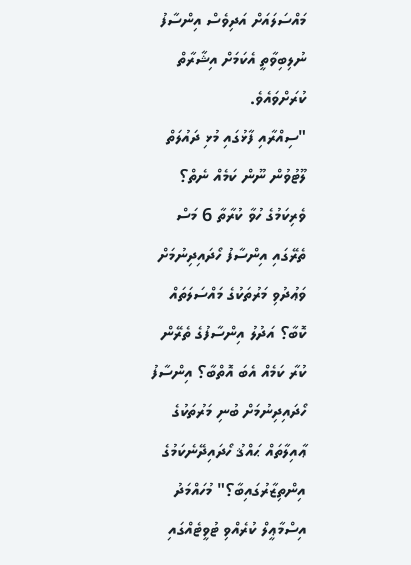މައްސަލައަށް އަދިވެސް އިންސާފު ނުލިބިވާތީ އެކަމަށް އިޝާރާތް ކުރަށްވައެވެ.
"ސިއްރާއި ފާޅުގައި މުޅި ދައުލަތް ލޫޓުވުން ނޫން ކަމެއް ނެތް؟ ވެރިކަމުގެ ހުވާ ކުރާތާ 6 މަސް ތެރޭގައި އިންސާފު ހޯދައިދިނުމަށް ވަޢުދުވި މަރުތަކުގެ މައްސަލަތައް ކޮބާ؟ އަދުލު އިންސާފުގެ ތެރޭން ކުރާ ކަމެއް އެބަ އޮތްބާ؟ އިންސާފު ހޯދައިދިނުމަށް ބުނި މަރުތަކުގެ ޢާއިލާތައް ޙައްޤު ހޯދައިދޭނެކަމުގެ އިންތިޒާރުގައިބާ؟" މުހައްމަދު އިސްމާޢީލް ކުރެއްވި ޓުވީޓެއްގައި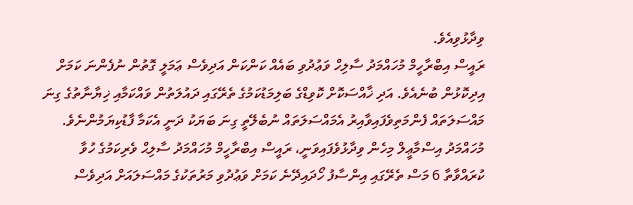ވިދާޅުވިއެވެ.
ރައީސް އިބްރާހީމް މުހައްމަދު ސާލިހް ވަޢުދުވި ބައެއް ކަންކަން އަދިވެސް ޢަމަލީ ގޮތުން ނުފެންނަ ކަމަށް އިދިކޮޅުން ބުނެއެވެ. އަދި ޚާއްސަކޮށް ކޮވިޑްގެ ބަލިމަޑުކަމުގެ ތެރޭގައި ދައުލަތުން ވައްކަމާއި ޚިޔާނާތުގެ ގިނަ މައްސަލަތައް ފެންމަތިވެފައިވާއިރު އެމައްސަލަތައް ނުބެލޭތީ ގިނަ ބަޔަކު ދަނީ އެކަމާ ފާޑުކިޔަމުންނެވެ.
މުހައްމަދު އިސްމާޢީލް މިހެން ވިދާޅުވެފައިވަނީ، ރައީސް އިބްރާހީމް މުހައްމަދު ސާލިޙް ވެރިކަމުގެ ހުވާ ކުރައްވާތާ 6 މަސް ތެރޭގައި އިންސާފު ހޯދައިދޭނެ ކަމަށް ވަޢުދުވި މަރުތަކުގެ މައްސަލައަށް އަދިވެސް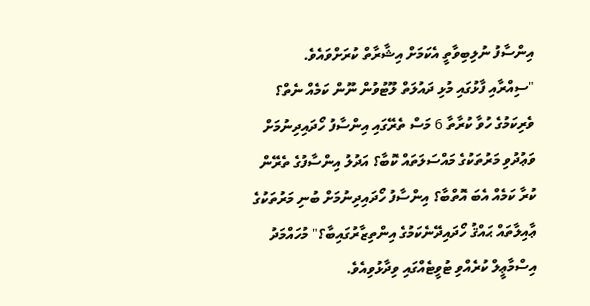އިންސާފު ނުލިބިވާތީ އެކަމަށް އިޝާރާތް ކުރަށްވައެވެ.
"ސިއްރާއި ފާޅުގައި މުޅި ދައުލަތް ލޫޓުވުން ނޫން ކަމެއް ނެތް؟ ވެރިކަމުގެ ހުވާ ކުރާތާ 6 މަސް ތެރޭގައި އިންސާފު ހޯދައިދިނުމަށް ވަޢުދުވި މަރުތަކުގެ މައްސަލަތައް ކޮބާ؟ އަދުލު އިންސާފުގެ ތެރޭން ކުރާ ކަމެއް އެބަ އޮތްބާ؟ އިންސާފު ހޯދައިދިނުމަށް ބުނި މަރުތަކުގެ ޢާއިލާތައް ޙައްޤު ހޯދައިދޭނެކަމުގެ އިންތިޒާރުގައިބާ؟" މުހައްމަދު އިސްމާޢީލް ކުރެއްވި ޓުވީޓެއްގައި ވިދާޅުވިއެވެ.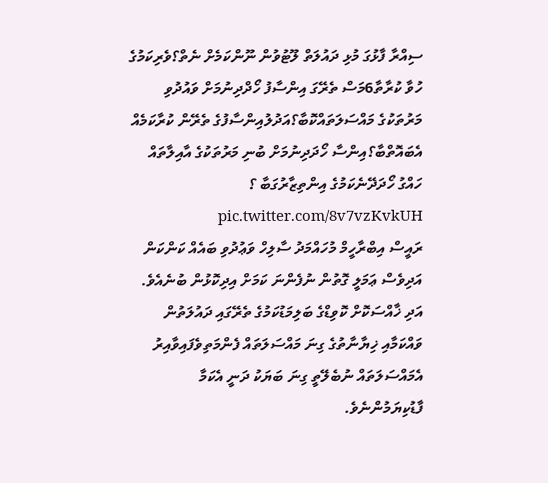ސިއްރާ ފާޅުގަ މުޅި ދައުލަތް ލޫޓުވުން ނޫންކަމެށް ނެތް؟ވެރިކަމުގެ ހުވާ ކުރާތާ6މަސް ތެރޭގަ އިންސާފު ހޯދްދިނުމަށް ވައުދުވި މަރުތަކުގެ މައްސަލަތައްކޮބާ؟އަދުލުއިންސާފުގެ ތެރޭން ކުރާކަމެއް އެބައޮތްބާ؟އިންސާ ހޯދަދިނުމަށް ބުނި މަރުތަކުގެ އާއިލާތައް ހައްގު ހޯދަދޭނެކަމުގެ އިންތިޒާރުގަބާ ؟ pic.twitter.com/8v7vzKvkUH
ރައީސް އިބްރާހީމް މުހައްމަދު ސާލިހް ވަޢުދުވި ބައެއް ކަންކަން އަދިވެސް ޢަމަލީ ގޮތުން ނުފެންނަ ކަމަށް އިދިކޮޅުން ބުނެއެވެ. އަދި ޚާއްސަކޮށް ކޮވިޑްގެ ބަލިމަޑުކަމުގެ ތެރޭގައި ދައުލަތުން ވައްކަމާއި ޚިޔާނާތުގެ ގިނަ މައްސަލަތައް ފެންމަތިވެފައިވާއިރު އެމައްސަލަތައް ނުބެލޭތީ ގިނަ ބަޔަކު ދަނީ އެކަމާ ފާޑުކިޔަމުންނެވެ.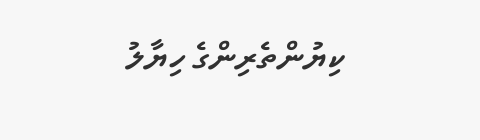ކިޔުންތެރިންގެ ހިޔާލު